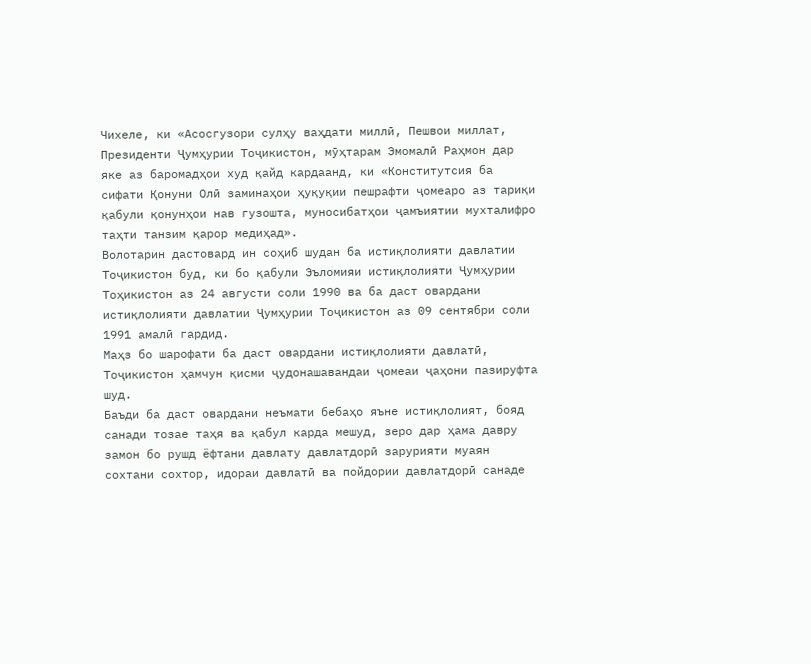Чихеле, ки «Асосгузори сулҳу ваҳдати миллӣ, Пешвои миллат, Президенти Ҷумҳурии Тоҷикистон, мӯҳтарам Эмомалӣ Раҳмон дар яке аз баромадҳои худ қайд кардаанд, ки «Конститутсия ба сифати Қонуни Олӣ заминаҳои ҳуқуқии пешрафти ҷомеаро аз тариқи қабули қонунҳои нав гузошта, муносибатҳои ҷамъиятии мухталифро таҳти танзим қарор медиҳад».
Волотарин дастовард ин соҳиб шудан ба истиқлолияти давлатии Тоҷикистон буд, ки бо қабули Эъломияи истиқлолияти Ҷумҳурии Тоҳикистон аз 24 августи соли 1990 ва ба даст овардани истиқлолияти давлатии Ҷумҳурии Тоҷикистон аз 09 сентябри соли 1991 амалӣ гардид.
Маҳз бо шарофати ба даст овардани истиқлолияти давлатӣ, Тоҷикистон ҳамчун қисми ҷудонашавандаи ҷомеаи ҷаҳони пазируфта шуд.
Баъди ба даст овардани неъмати бебаҳо яъне истиқлолият, бояд санади тозае таҳя ва қабул карда мешуд, зеро дар ҳама давру замон бо рушд ёфтани давлату давлатдорӣ зарурияти муаян сохтани сохтор, идораи давлатӣ ва пойдории давлатдорӣ санаде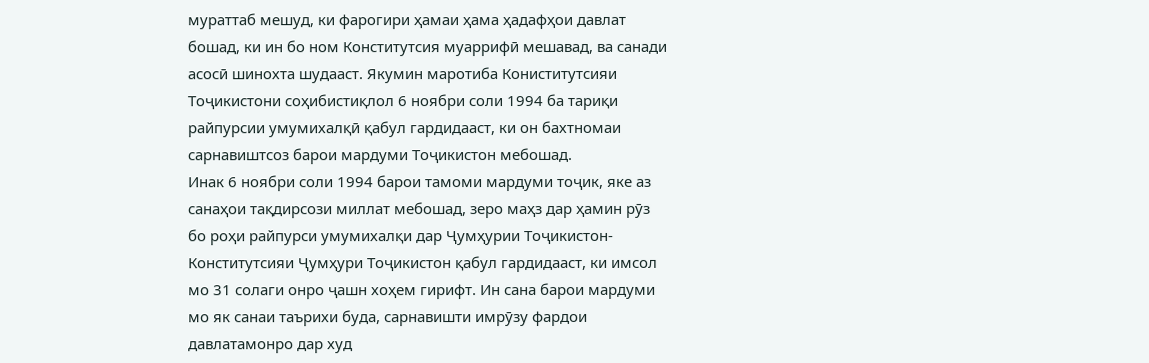мураттаб мешуд, ки фарогири ҳамаи ҳама ҳадафҳои давлат бошад, ки ин бо ном Конститутсия муаррифӣ мешавад, ва санади асосӣ шинохта шудааст. Якумин маротиба Кониститутсияи Тоҷикистони соҳибистиқлол 6 ноябри соли 1994 ба тариқи райпурсии умумихалқӣ қабул гардидааст, ки он бахтномаи сарнавиштсоз барои мардуми Тоҷикистон мебошад.
Инак 6 ноябри соли 1994 барои тамоми мардуми тоҷик, яке аз санаҳои тақдирсози миллат мебошад, зеро маҳз дар ҳамин рӯз бо роҳи райпурси умумихалқи дар Ҷумҳурии Тоҷикистон- Конститутсияи Ҷумҳури Тоҷикистон қабул гардидааст, ки имсол мо 31 солаги онро ҷашн хоҳем гирифт. Ин сана барои мардуми мо як санаи таърихи буда, сарнавишти имрӯзу фардои давлатамонро дар худ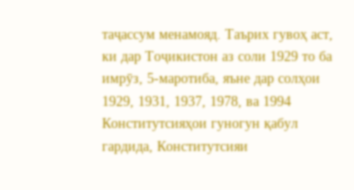таҷассум менамояд. Таърих гувоҳ аст, ки дар Тоҷикистон аз соли 1929 то ба имрӯз, 5-маротиба, яъне дар солҳои 1929, 1931, 1937, 1978, ва 1994 Конститутсияҳои гуногун қабул гардида, Конститутсияи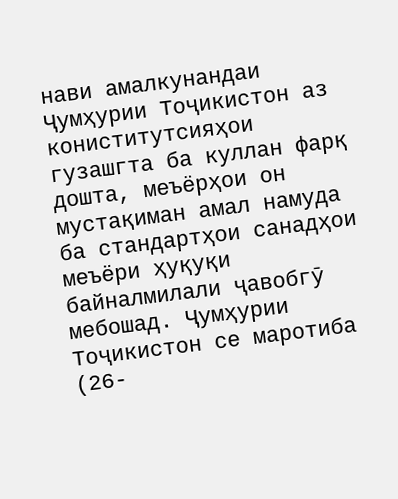нави амалкунандаи Ҷумҳурии Тоҷикистон аз кониститутсияҳои гузашгта ба куллан фарқ дошта, меъёрҳои он мустақиман амал намуда ба стандартҳои санадҳои меъёри ҳуқуқи байналмилали ҷавобгӯ мебошад. Ҷумҳурии Тоҷикистон се маротиба (26-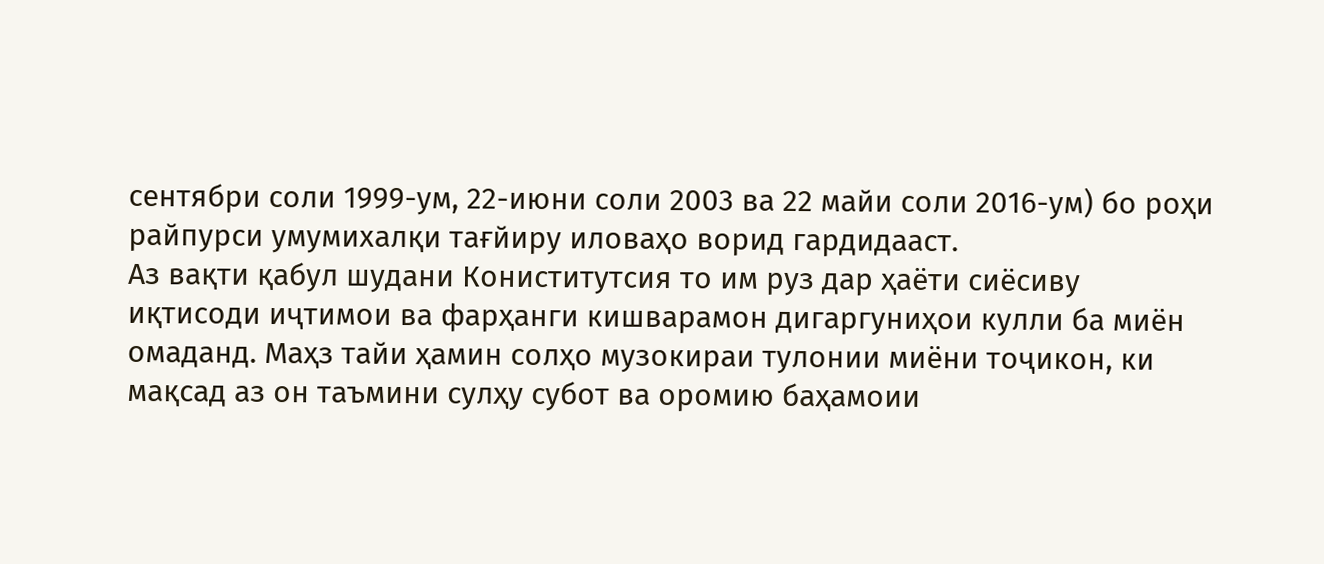сентябри соли 1999-ум, 22-июни соли 2003 ва 22 майи соли 2016-ум) бо роҳи райпурси умумихалқи тағйиру иловаҳо ворид гардидааст.
Аз вақти қабул шудани Кониститутсия то им руз дар ҳаёти сиёсиву иқтисоди иҷтимои ва фарҳанги кишварамон дигаргуниҳои кулли ба миён омаданд. Маҳз тайи ҳамин солҳо музокираи тулонии миёни тоҷикон, ки мақсад аз он таъмини сулҳу субот ва оромию баҳамоии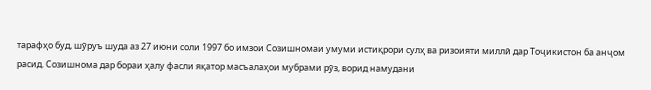тарафҳо буд, шӯруъ шуда аз 27 июни соли 1997 бо имзои Созишномаи умуми истиқрори сулҳ ва ризоияти миллӣ дар Тоҷикистон ба анҷом расид. Созишнома дар бораи ҳалу фасли яқатор масъалаҳои мубрами рӯз, ворид намудани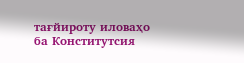тағйироту иловаҳо ба Конститутсия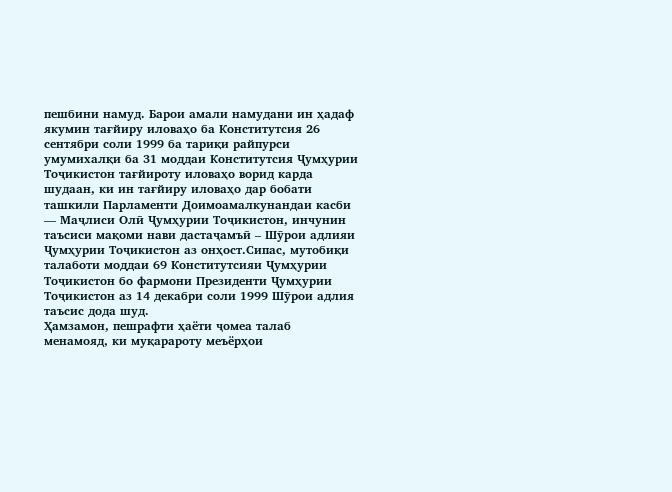пешбини намуд. Барои амали намудани ин ҳадаф якумин тағйиру иловаҳо ба Конститутсия 26 сентябри соли 1999 ба тариқи райпурси умумихалқи ба 31 моддаи Конститутсия Ҷумҳурии Тоҷикистон тағйироту иловаҳо ворид карда шудаан, ки ин тағйиру иловаҳо дар бобати ташкили Парламенти Доимоамалкунандаи касби — Маҷлиси Олӣ Ҷумҳурии Тоҷикистон, инчунин таъсиси мақоми нави дастаҷамъӣ – Шӯрои адлияи Ҷумҳурии Тоҷикистон аз онҳост.Сипас, мутобиқи талаботи моддаи 69 Конститутсияи Ҷумҳурии Тоҷикистон бо фармони Президенти Ҷумҳурии Тоҷикистон аз 14 декабри соли 1999 Шӯрои адлия таъсис дода шуд.
Ҳамзамон, пешрафти ҳаёти ҷомеа талаб менамояд, ки муқарароту меъёрҳои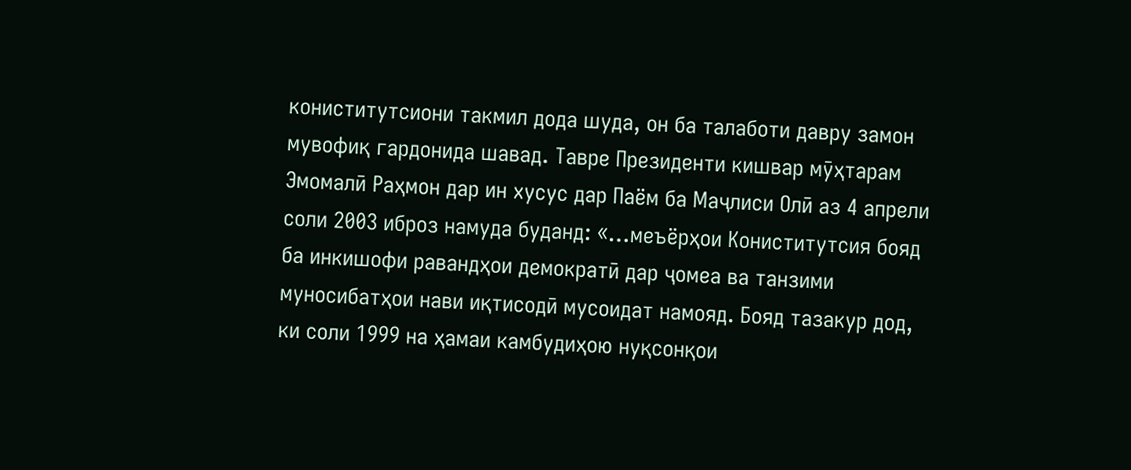кониститутсиони такмил дода шуда, он ба талаботи давру замон мувофиқ гардонида шавад. Тавре Президенти кишвар мӯҳтарам Эмомалӣ Раҳмон дар ин хусус дар Паём ба Маҷлиси Олӣ аз 4 апрели соли 2003 иброз намуда буданд: «…меъёрҳои Кониститутсия бояд ба инкишофи равандҳои демократӣ дар ҷомеа ва танзими муносибатҳои нави иқтисодӣ мусоидат намояд. Бояд тазакур дод, ки соли 1999 на ҳамаи камбудиҳою нуқсонқои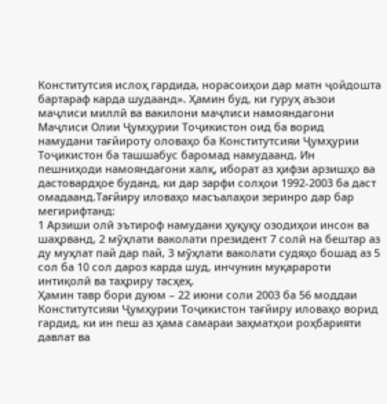Конститутсия ислоҳ гардида, норасоиҳои дар матн ҷойдошта бартараф карда шудаанд». Ҳамин буд, ки гуруҳ аъзои маҷлиси миллӣ ва вакилони маҷлиси намояндагони Маҷлиси Олии Ҷумҳурии Тоҷикистон оид ба ворид намудани тағйироту оловаҳо ба Конститутсияи Ҷумҳурии Тоҷикистон ба ташшабус баромад намудаанд. Ин пешниҳоди намояндагони халқ, иборат аз ҳифзи арзишҳо ва дастовардҳое буданд, ки дар зарфи солҳои 1992-2003 ба даст омадаанд.Тағйиру иловаҳо масъалаҳои зеринро дар бар мегирифтанд:
1 Арзиши олӣ эътироф намудани ҳуқуқу озодиҳои инсон ва шаҳрванд, 2 мӯҳлати ваколати президент 7 солӣ на бештар аз ду муҳлат пай дар пай, 3 мӯҳлати ваколати судяҳо бошад аз 5 сол ба 10 сол дароз карда шуд, инчунин муқарароти интиқолӣ ва таҳриру тасҳеҳ.
Ҳамин тавр бори дуюм – 22 июни соли 2003 ба 56 моддаи Конститутсияи Ҷумҳурии Тоҷикистон тағйиру иловаҳо ворид гардид, ки ин пеш аз ҳама самараи заҳматҳои роҳбарияти давлат ва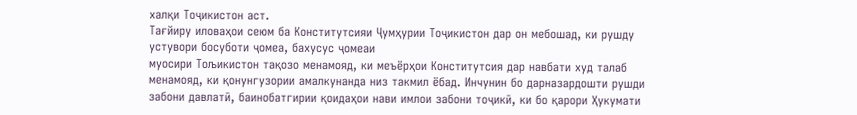халқи Тоҷикистон аст.
Тағйиру иловаҳои сеюм ба Конститутсияи Ҷумҳурии Тоҷикистон дар он мебошад, ки рушду устувори босуботи ҷомеа, бахусус ҷомеаи
муосири Тољикистон тақозо менамояд, ки меъёрҳои Конститутсия дар навбати худ талаб менамояд, ки қонунгузории амалкунанда низ такмил ёбад. Инчунин бо дарназардошти рушди забони давлатӣ, баинобатгирии қоидаҳои нави имлои забони тоҷикӣ, ки бо қарори Ҳукумати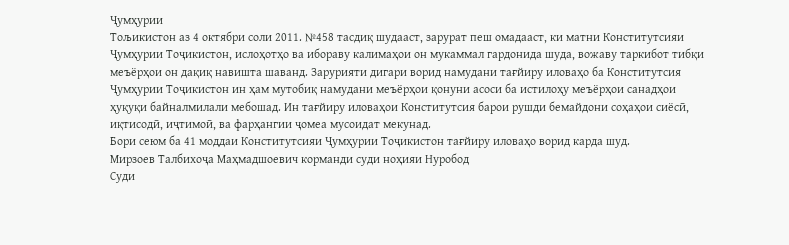Ҷумҳурии
Тољикистон аз 4 октябри соли 2011. №458 тасдиқ шудааст, зарурат пеш омадааст, ки матни Конститутсияи Ҷумҳурии Тоҷикистон, ислоҳотҳо ва ибораву калимаҳои он мукаммал гардонида шуда, вожаву таркибот тибқи меъёрҳои он дақиқ навишта шаванд. Зарурияти дигари ворид намудани тағйиру иловаҳо ба Конститутсия Ҷумҳурии Тоҷикистон ин ҳам мутобиқ намудани меъёрҳои қонуни асоси ба истилоҳу меъёрҳои санадҳои ҳуқуқи байналмилали мебошад. Ин тағйиру иловаҳои Конститутсия барои рушди бемайдони соҳаҳои сиёсӣ, иқтисодӣ, иҷтимоӣ, ва фарҳангии ҷомеа мусоидат мекунад.
Бори сеюм ба 41 моддаи Конститутсияи Ҷумҳурии Тоҷикистон тағйиру иловаҳо ворид карда шуд.
Мирзоев Талбихоҷа Маҳмадшоевич корманди суди ноҳияи Нуробод
Суди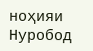ноҳияи Нуробод